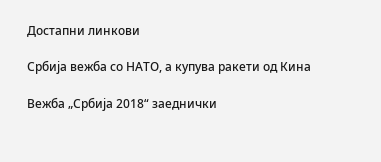Достапни линкови

Србија вежба со НАТО, а купува ракети од Кина

Вежба „Србија 2018“ заеднички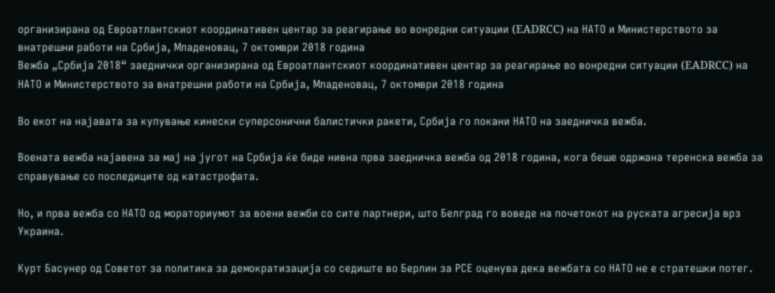организирана од Евроатлантскиот координативен центар за реагирање во вонредни ситуации (EADRCC) на НАТО и Министерството за внатрешни работи на Србија, Младеновац, 7 октомври 2018 година
Вежба „Србија 2018“ заеднички организирана од Евроатлантскиот координативен центар за реагирање во вонредни ситуации (EADRCC) на НАТО и Министерството за внатрешни работи на Србија, Младеновац, 7 октомври 2018 година

Во екот на најавата за купување кинески суперсонични балистички ракети, Србија го покани НАТО на заедничка вежба.

Воената вежба најавена за мај на југот на Србија ќе биде нивна прва заедничка вежба од 2018 година, кога беше одржана теренска вежба за справување со последиците од катастрофата.

Но, и прва вежба со НАТО од мораториумот за воени вежби со сите партнери, што Белград го воведе на почетокот на руската агресија врз Украина.

Курт Басунер од Советот за политика за демократизација со седиште во Берлин за РСЕ оценува дека вежбата со НАТО не е стратешки потег.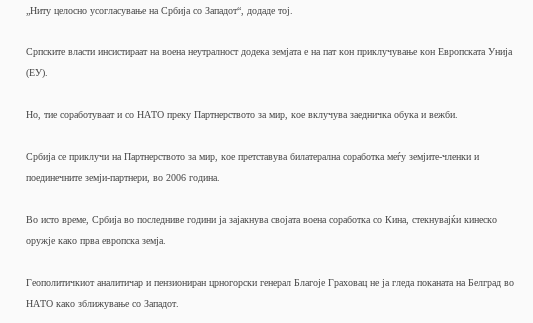„Ниту целосно усогласување на Србија со Западот“, додаде тој.

Српските власти инсистираат на воена неутралност додека земјата е на пат кон приклучување кон Европската Унија (ЕУ).

Но, тие соработуваат и со НАТО преку Партнерството за мир, кое вклучува заедничка обука и вежби.

Србија се приклучи на Партнерството за мир, кое претставува билатерална соработка меѓу земјите-членки и поединечните земји-партнери, во 2006 година.

Во исто време, Србија во последниве години ја зајакнува својата воена соработка со Кина, стекнувајќи кинеско оружје како прва европска земја.

Геополитичкиот аналитичар и пензиониран црногорски генерал Благоје Граховац не ја гледа поканата на Белград во НАТО како зближување со Западот.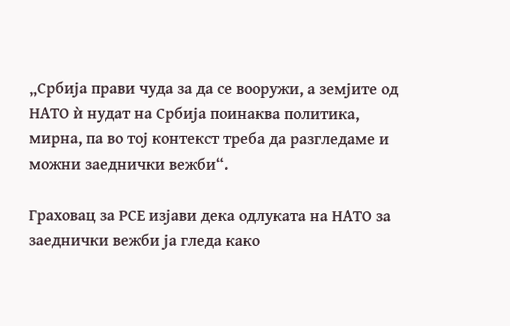„Србија прави чуда за да се вооружи, а земјите од НАТО ѝ нудат на Србија поинаква политика, мирна, па во тој контекст треба да разгледаме и можни заеднички вежби“.

Граховац за РСЕ изјави дека одлуката на НАТО за заеднички вежби ја гледа како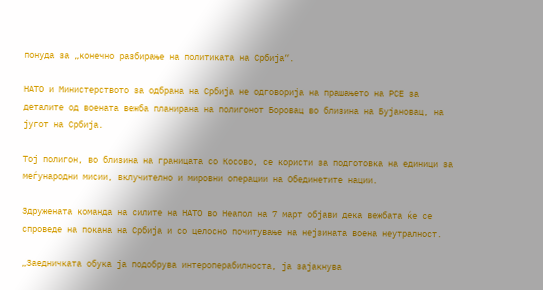понуда за „конечно разбирање на политиката на Србија“.

НАТО и Министерството за одбрана на Србија не одговорија на прашањето на РСЕ за деталите од воената вежба планирана на полигонот Боровац во близина на Бујановац, на југот на Србија.

Тој полигон, во близина на границата со Косово, се користи за подготовка на единици за меѓународни мисии, вклучително и мировни операции на Обединетите нации.

Здружената команда на силите на НАТО во Неапол на 7 март објави дека вежбата ќе се спроведе на покана на Србија и со целосно почитување на нејзината воена неутралност.

„Заедничката обука ја подобрува интероперабилноста, ја зајакнува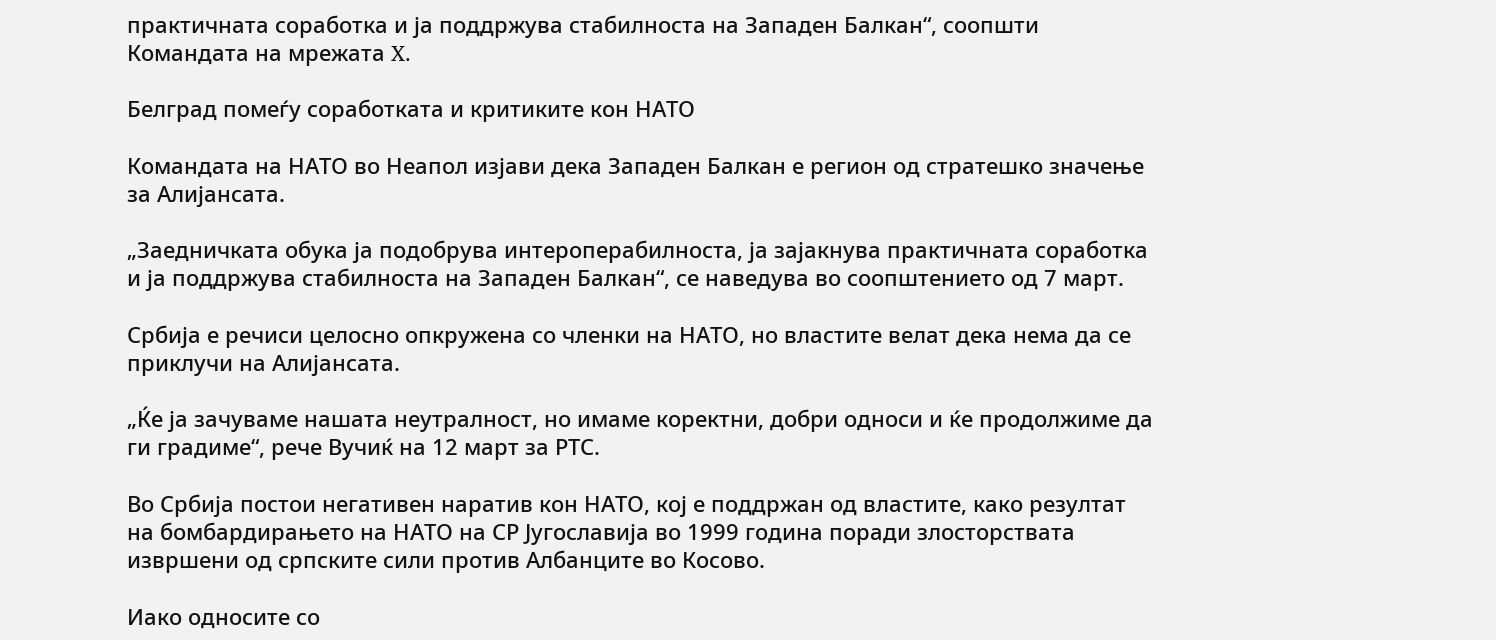практичната соработка и ја поддржува стабилноста на Западен Балкан“, соопшти Командата на мрежата X.

Белград помеѓу соработката и критиките кон НАТО

Командата на НАТО во Неапол изјави дека Западен Балкан е регион од стратешко значење за Алијансата.

„Заедничката обука ја подобрува интероперабилноста, ја зајакнува практичната соработка и ја поддржува стабилноста на Западен Балкан“, се наведува во соопштението од 7 март.

Србија е речиси целосно опкружена со членки на НАТО, но властите велат дека нема да се приклучи на Алијансата.

„Ќе ја зачуваме нашата неутралност, но имаме коректни, добри односи и ќе продолжиме да ги градиме“, рече Вучиќ на 12 март за РТС.

Во Србија постои негативен наратив кон НАТО, кој е поддржан од властите, како резултат на бомбардирањето на НАТО на СР Југославија во 1999 година поради злосторствата извршени од српските сили против Албанците во Косово.

Иако односите со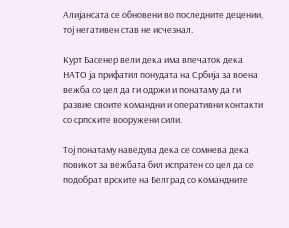Алијансата се обновени во последните децении, тој негативен став не исчезнал.

Курт Басенер вели дека има впечаток дека НАТО ја прифатил понудата на Србија за воена вежба со цел да ги одржи и понатаму да ги развие своите командни и оперативни контакти со српските вооружени сили.

Тој понатаму наведува дека се сомнева дека повикот за вежбата бил испратен со цел да се подобрат врските на Белград со командните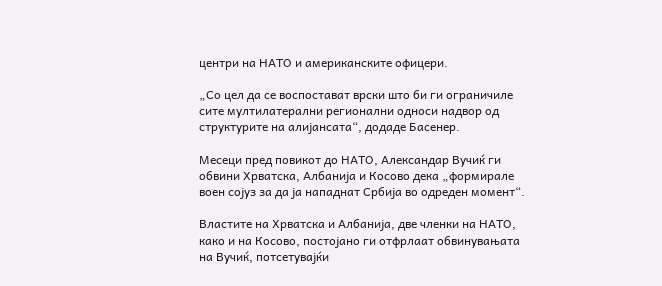центри на НАТО и американските офицери.

„Со цел да се воспостават врски што би ги ограничиле сите мултилатерални регионални односи надвор од структурите на алијансата“, додаде Басенер.

Месеци пред повикот до НАТО, Александар Вучиќ ги обвини Хрватска, Албанија и Косово дека „формирале воен сојуз за да ја нападнат Србија во одреден момент“.

Властите на Хрватска и Албанија, две членки на НАТО, како и на Косово, постојано ги отфрлаат обвинувањата на Вучиќ, потсетувајќи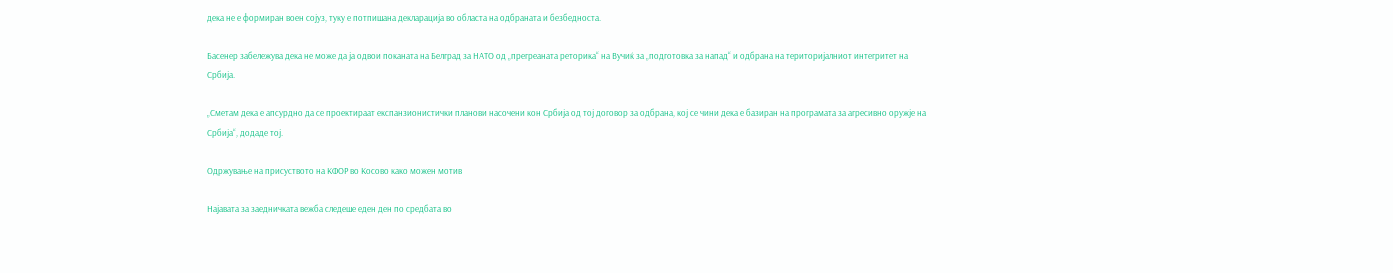дека не е формиран воен сојуз, туку е потпишана декларација во областа на одбраната и безбедноста.

Басенер забележува дека не може да ја одвои поканата на Белград за НАТО од „прегреаната реторика“ на Вучиќ за „подготовка за напад“ и одбрана на територијалниот интегритет на Србија.

„Сметам дека е апсурдно да се проектираат експанзионистички планови насочени кон Србија од тој договор за одбрана, кој се чини дека е базиран на програмата за агресивно оружје на Србија“, додаде тој.

Одржување на присуството на КФОР во Косово како можен мотив

Најавата за заедничката вежба следеше еден ден по средбата во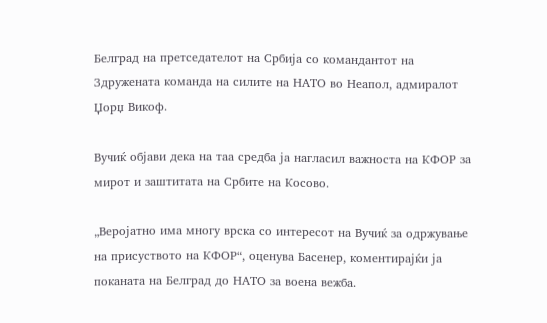Белград на претседателот на Србија со командантот на Здружената команда на силите на НАТО во Неапол, адмиралот Џорџ Викоф.

Вучиќ објави дека на таа средба ја нагласил важноста на КФОР за мирот и заштитата на Србите на Косово.

„Веројатно има многу врска со интересот на Вучиќ за одржување на присуството на КФОР“, оценува Басенер, коментирајќи ја поканата на Белград до НАТО за воена вежба.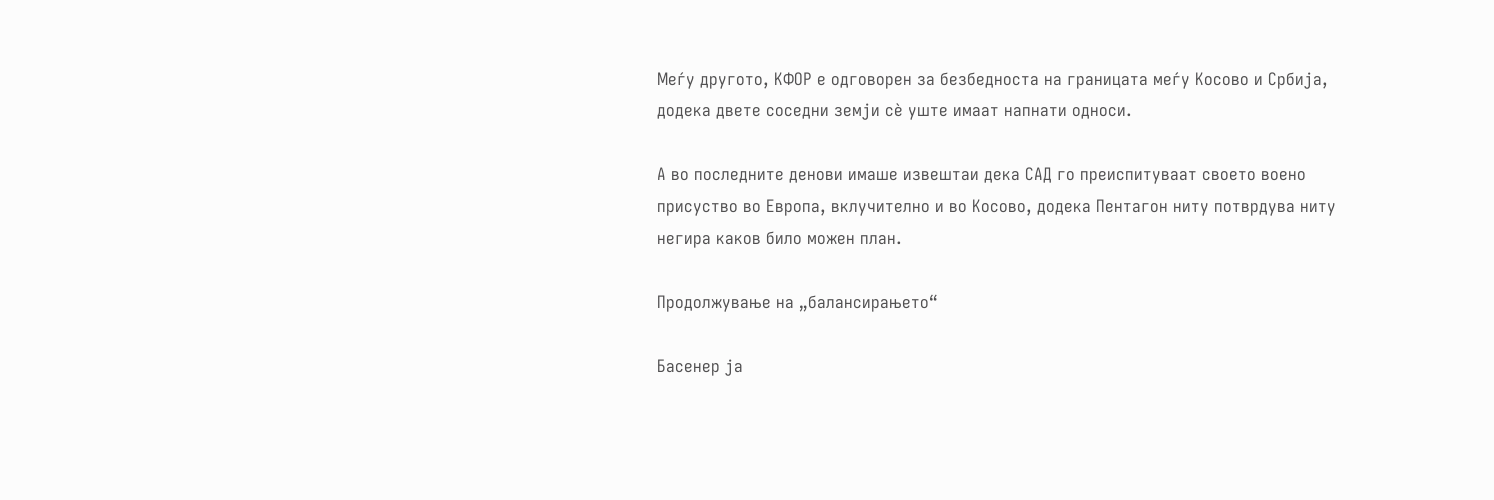Меѓу другото, КФОР е одговорен за безбедноста на границата меѓу Косово и Србија, додека двете соседни земји сè уште имаат напнати односи.

А во последните денови имаше извештаи дека САД го преиспитуваат своето воено присуство во Европа, вклучително и во Косово, додека Пентагон ниту потврдува ниту негира каков било можен план.

Продолжување на „балансирањето“

Басенер ја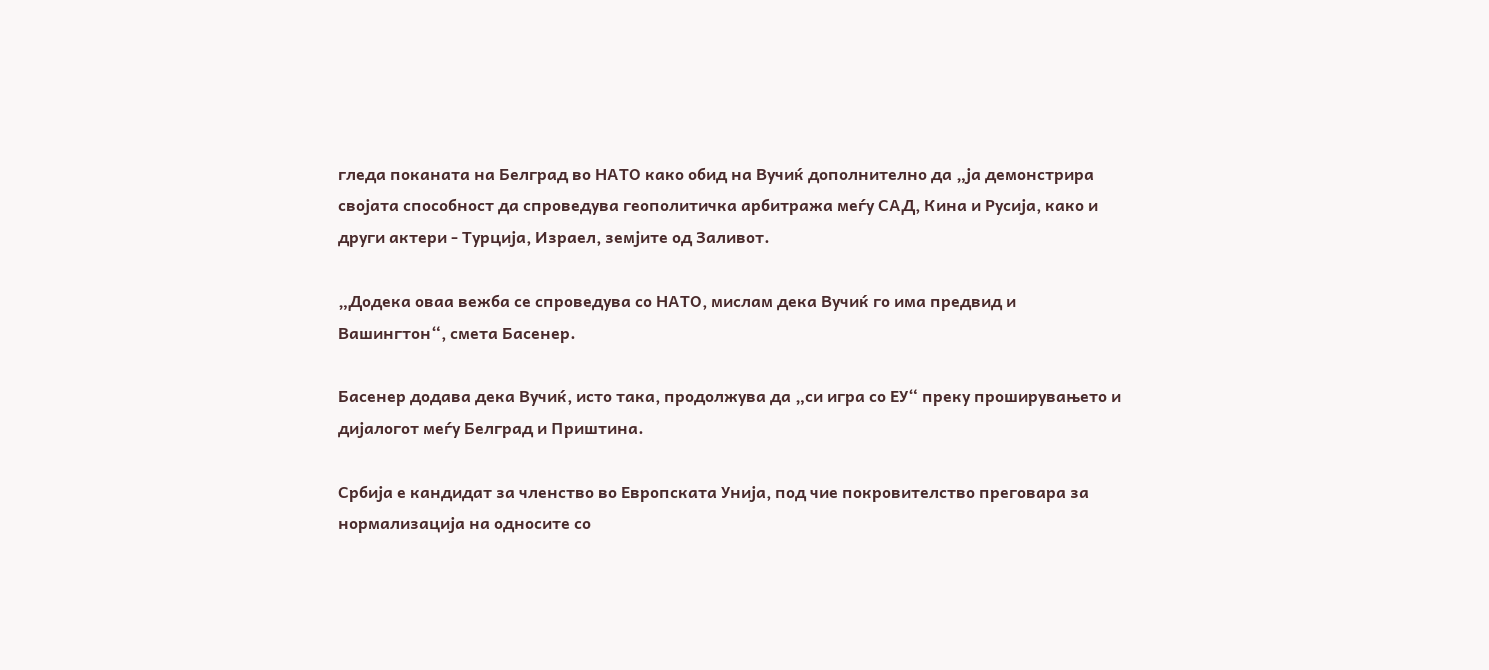гледа поканата на Белград во НАТО како обид на Вучиќ дополнително да „ја демонстрира својата способност да спроведува геополитичка арбитража меѓу САД, Кина и Русија, како и други актери - Турција, Израел, земјите од Заливот.

„Додека оваа вежба се спроведува со НАТО, мислам дека Вучиќ го има предвид и Вашингтон“, смета Басенер.

Басенер додава дека Вучиќ, исто така, продолжува да „си игра со ЕУ“ преку проширувањето и дијалогот меѓу Белград и Приштина.

Србија е кандидат за членство во Европската Унија, под чие покровителство преговара за нормализација на односите со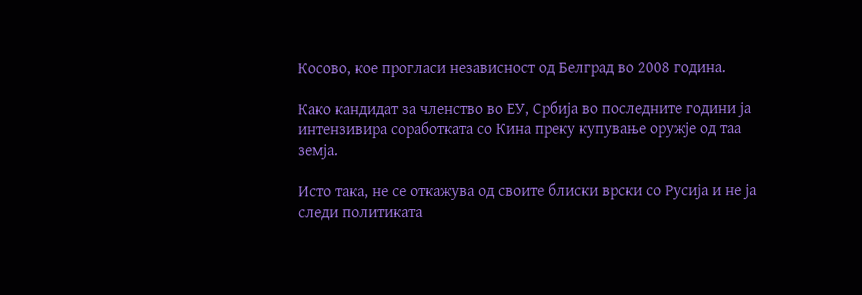Косово, кое прогласи независност од Белград во 2008 година.

Како кандидат за членство во ЕУ, Србија во последните години ја интензивира соработката со Кина преку купување оружје од таа земја.

Исто така, не се откажува од своите блиски врски со Русија и не ја следи политиката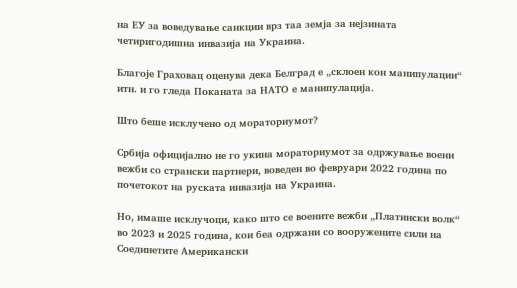на ЕУ за воведување санкции врз таа земја за нејзината четиригодишна инвазија на Украина.

Благоје Граховац оценува дека Белград е „склоен кон манипулации“ итн. и го гледа Поканата за НАТО е манипулација.

Што беше исклучено од мораториумот?

Србија официјално не го укина мораториумот за одржување воени вежби со странски партнери, воведен во февруари 2022 година по почетокот на руската инвазија на Украина.

Но, имаше исклучоци, како што се воените вежби „Платински волк“ во 2023 и 2025 година, кои беа одржани со вооружените сили на Соединетите Американски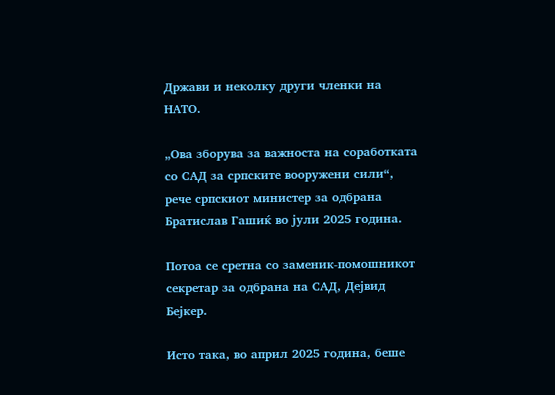Држави и неколку други членки на НАТО.

„Ова зборува за важноста на соработката со САД за српските вооружени сили“, рече српскиот министер за одбрана Братислав Гашиќ во јули 2025 година.

Потоа се сретна со заменик-помошникот секретар за одбрана на САД, Дејвид Бејкер.

Исто така, во април 2025 година, беше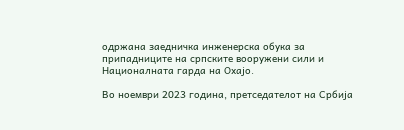одржана заедничка инженерска обука за припадниците на српските вооружени сили и Националната гарда на Охајо.

Во ноември 2023 година, претседателот на Србија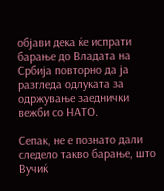објави дека ќе испрати барање до Владата на Србија повторно да ја разгледа одлуката за одржување заеднички вежби со НАТО.

Сепак, не е познато дали следело такво барање, што Вучиќ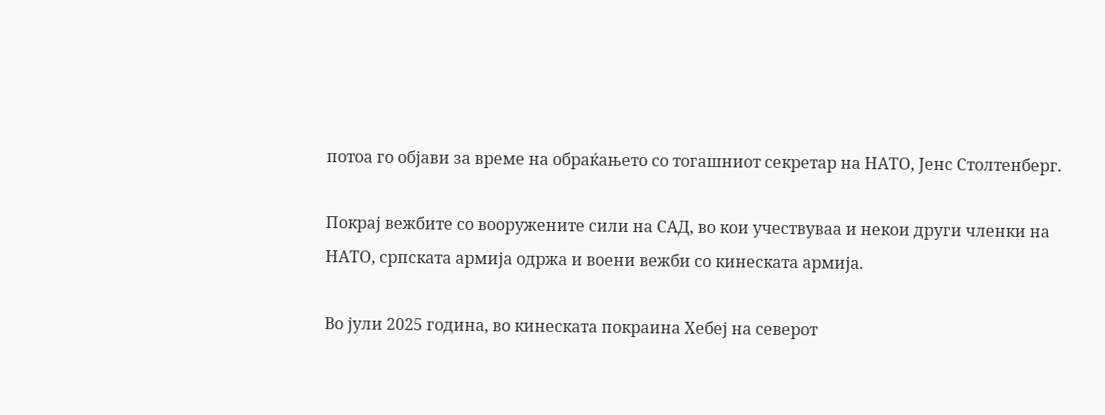потоа го објави за време на обраќањето со тогашниот секретар на НАТО, Јенс Столтенберг.

Покрај вежбите со вооружените сили на САД, во кои учествуваа и некои други членки на НАТО, српската армија одржа и воени вежби со кинеската армија.

Во јули 2025 година, во кинеската покраина Хебеј на северот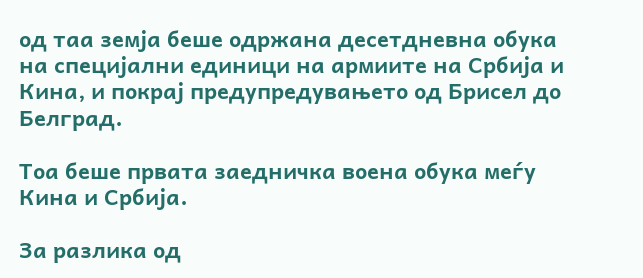од таа земја беше одржана десетдневна обука на специјални единици на армиите на Србија и Кина, и покрај предупредувањето од Брисел до Белград.

Тоа беше првата заедничка воена обука меѓу Кина и Србија.

За разлика од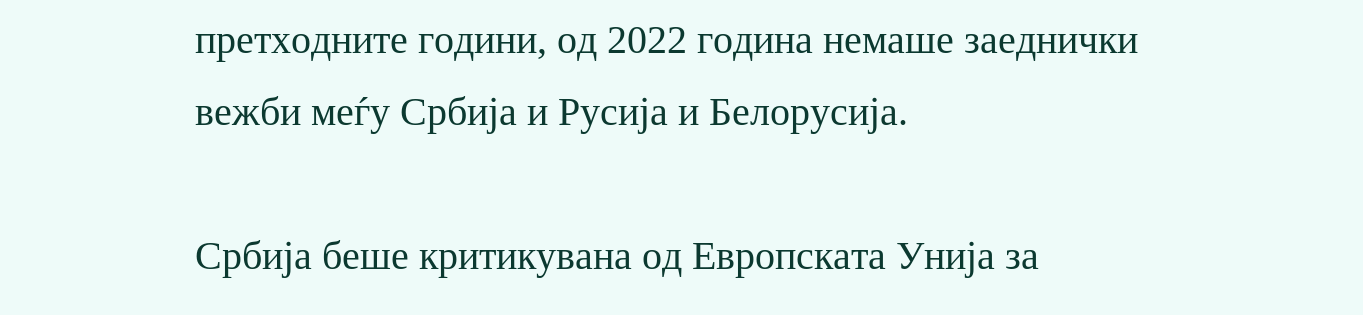претходните години, од 2022 година немаше заеднички вежби меѓу Србија и Русија и Белорусија.

Србија беше критикувана од Европската Унија за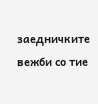заедничките вежби со тие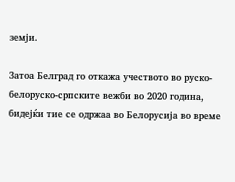земји.

Затоа Белград го откажа учеството во руско-белоруско-српските вежби во 2020 година, бидејќи тие се одржаа во Белорусија во време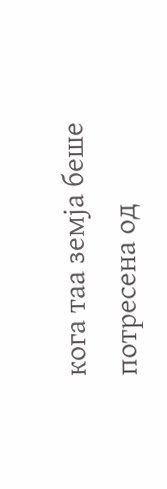кога таа земја беше потресена од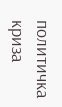политичка криза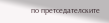по претседателските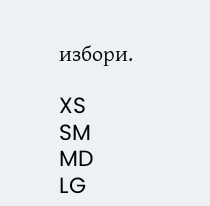избори.

XS
SM
MD
LG